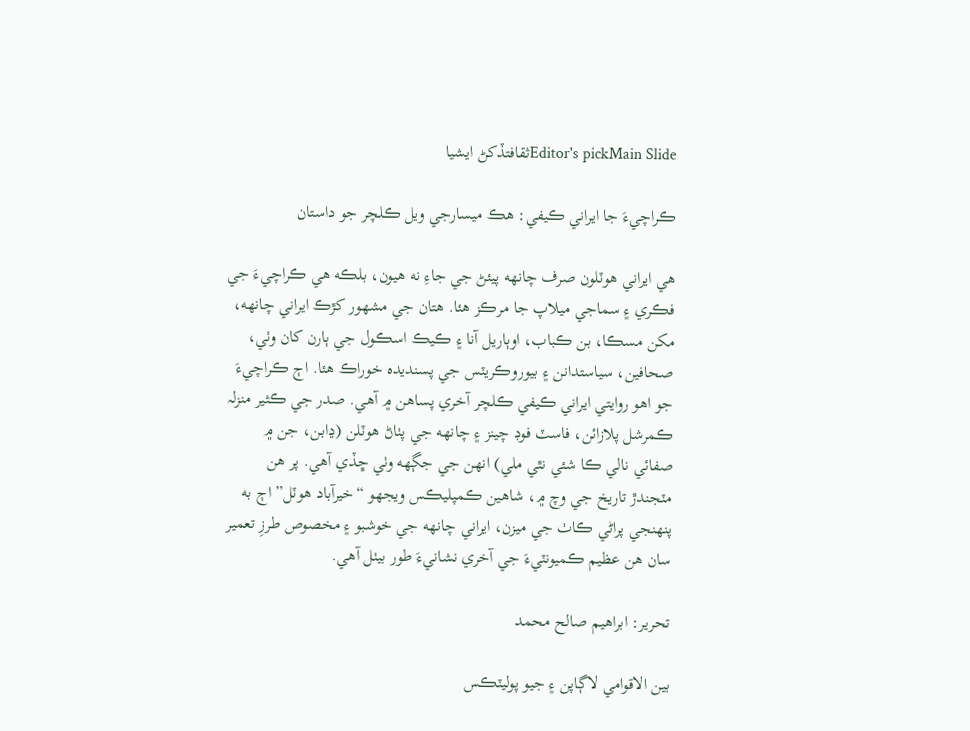Editor's pickMain Slideثقافتڏکڻ ايشيا

ڪراچيءَ جا ايراني ڪيفي: هڪ ميسارجي ويل ڪلچر جو داستان

هي ايراني هوٽلون صرف چانهه پيئڻ جي جاءِ نه هيون، بلڪه هي ڪراچيءَ جي فڪري ۽ سماجي ميلاپ جا مرڪز هئا. هتان جي مشهور کڙڪ ايراني چانهه، مکن مسڪا، بن ڪباب، اوٻاريل آنا ۽ ڪيڪ اسڪول جي ٻارن کان وٺي، صحافين، سياستدانن ۽ بيوروڪريٽس جي پسنديده خوراڪ هئا. اڄ ڪراچيءَ جو اهو روايتي ايراني ڪيفي ڪلچر آخري پساھن ۾ آهي. صدر جي ڪثير منزلہ ڪمرشل پلازائن، فاسٽ فوڊ چينز ۽ چانهه جي پٺاڻ هوٽلن (ڍابن، جن ۾ صفائي نالي ڪا شئي نٿي ملي) انهن جي جڳهه وٺي ڇڏي آهي. پر هن مٽجندڙ تاريخ جي وچ ۾، شاهين ڪمپليڪس ويجھو “خيرآباد هوٽل” اڄ به پنهنجي پراڻي ڪاٺ جي ميزن، ايراني چانهه جي خوشبو ۽ مخصوص طرزِ تعمير سان هن عظيم ڪميونٽيءَ جي آخري نشانيءَ طور بيٺل آهي.

تحرير: ابراهيم صالح محمد

بين الاقوامي لاڳاپن ۽ جيو پوليٽڪس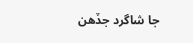جا شاگرد جڏهن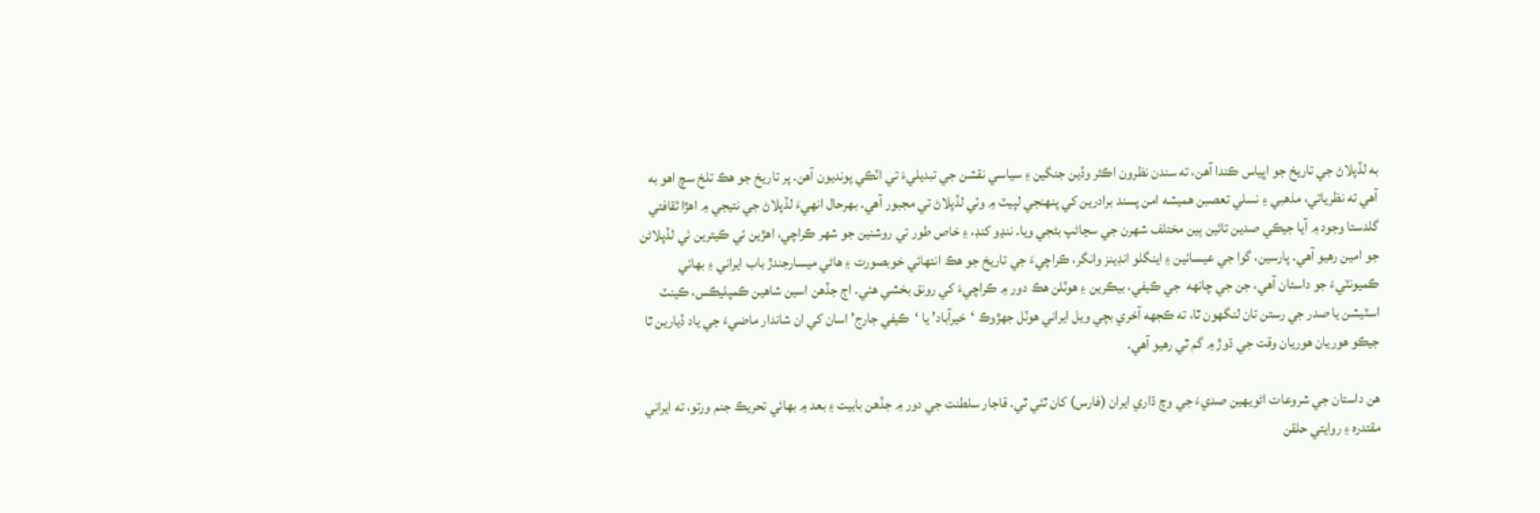به لڏپلاڻ جي تاريخ جو اڀياس ڪندا آهن، ته سندن نظرون اڪثر وڏين جنگين ۽ سياسي نقشن جي تبديليءَ تي اٽڪي پونديون آهن. پر تاريخ جو هڪ تلخ سچ اهو به آهي ته نظرياتي، مذهبي ۽ نسلي تعصبن هميشه امن پسند برادرين کي پنهنجي لپيٽ ۾ وٺي لڏپلاڻ تي مجبور آھي. بھرحال انھيءَ لڏپلاڻ جي نتيجي ۾ اهڙا ثقافتي گلدستا وجود ۾ آيا جيڪي صدين تائين ٻين مختلف شهرن جي سڃاڻپ بڻجي ويا. ننڍو کنڊ، ۽ خاص طور تي روشنين جو شهر ڪراچي، اهڙين ئي ڪيترين ئي لڏپلاڻن جو امين رهيو آهي. پارسين، گوا جي عيسائين ۽ اينگلو انڊينز وانگر، ڪراچيءَ جي تاريخ جو هڪ انتهائي خوبصورت ۽ هاڻي ميسارجندڙ باب ايراني ۽ بھائي ڪميونٽيءَ جو داستان آهي، جن جي چانهه  جي ڪيفي، بيڪرين ۽ هوٽلن هڪ دور ۾ ڪراچيءَ کي رونق بخشي هئي. اڄ جڏهن اسين شاهين ڪمپليڪس، ڪينٽ اسٽيشن يا صدر جي رستن تان لنگهون ٿا، ته ڪجهه آخري بچي ويل ايراني هوٽل جهڙوڪ ‘خيرآباد’ يا ‘ڪيفي جارج’ اسان کي ان شاندار ماضيءَ جي ياد ڏيارين ٿا جيڪو ھوريان ھوريان وقت جي ڌوڙ ۾ گم ٿي رهيو آهي.

هن داستان جي شروعات اڻويهين صديءَ جي وچ ڌاري ايران (فارس) کان ٿئي ٿي. قاجار سلطنت جي دور ۾ جڏهن بابيت ۽ بعد ۾ بھائي تحريڪ جنم ورتو، ته ايراني مقتدره ۽ روايتي حلقن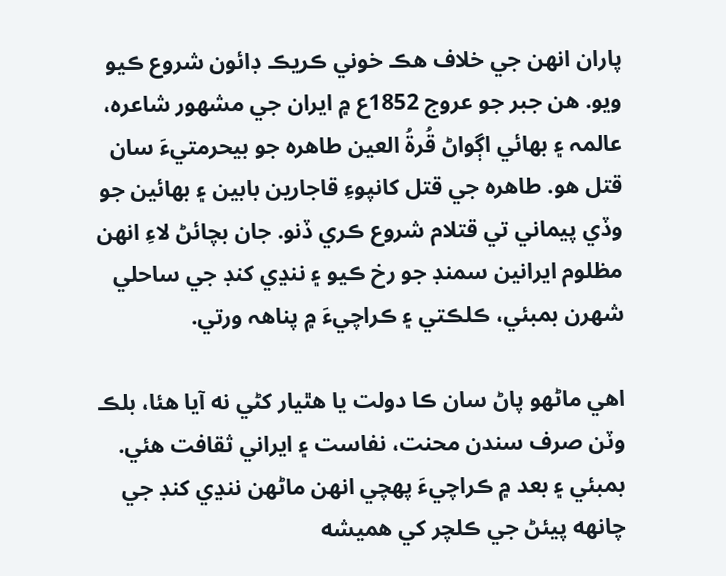پاران انهن جي خلاف هڪ خوني ڪريڪ ڊائون شروع ڪيو ويو. هن جبر جو عروج 1852ع ۾ ايران جي مشهور شاعره، عالمہ ۽ بھائي اڳواڻ قُرۃُ العين طاهره جو بيحرمتيءَ سان قتل هو. طاهره جي قتل کانپوءِ قاجارين بابين ۽ بھائين جو وڏي پيماني تي قتلام شروع ڪري ڏنو. جان بچائڻ لاءِ انهن مظلوم ايرانين سمنڊ جو رخ ڪيو ۽ ننڍي کنڊ جي ساحلي شهرن بمبئي، ڪلڪتي ۽ ڪراچيءَ ۾ پناهہ ورتي.

اھي ماڻهو پاڻ سان ڪا دولت يا هٿيار کڻي نه آيا هئا، بلڪ وٽن صرف سندن محنت، نفاست ۽ ايراني ثقافت هئي. بمبئي ۽ بعد ۾ ڪراچيءَ پهچي انهن ماڻهن ننڍي کنڊ جي چانهه پيئڻ جي ڪلچر کي هميشه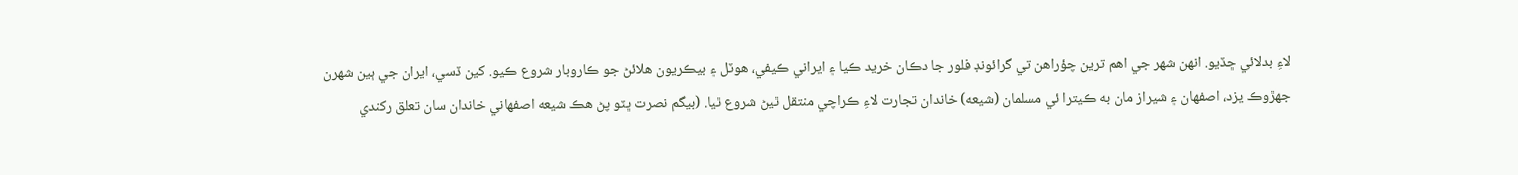لاءِ بدلائي ڇڏيو. انهن شهر جي اهم ترين چؤراهن تي گرائونڊ فلور جا دڪان خريد ڪيا ۽ ايراني ڪيفي، هوٽل ۽ بيڪريون هلائڻ جو ڪاروبار شروع ڪيو. کين ڏسي، ايران جي ٻين شهرن جهڙوڪ يزد، اصفهان ۽ شيراز مان به ڪيترا ئي مسلمان (شيعه) خاندان تجارت لاءِ ڪراچي منتقل ٿيڻ شروع ٿيا. (بيگم نصرت ڀٽو پڻ هڪ شيعه اصفهاني خاندان سان تعلق رکندي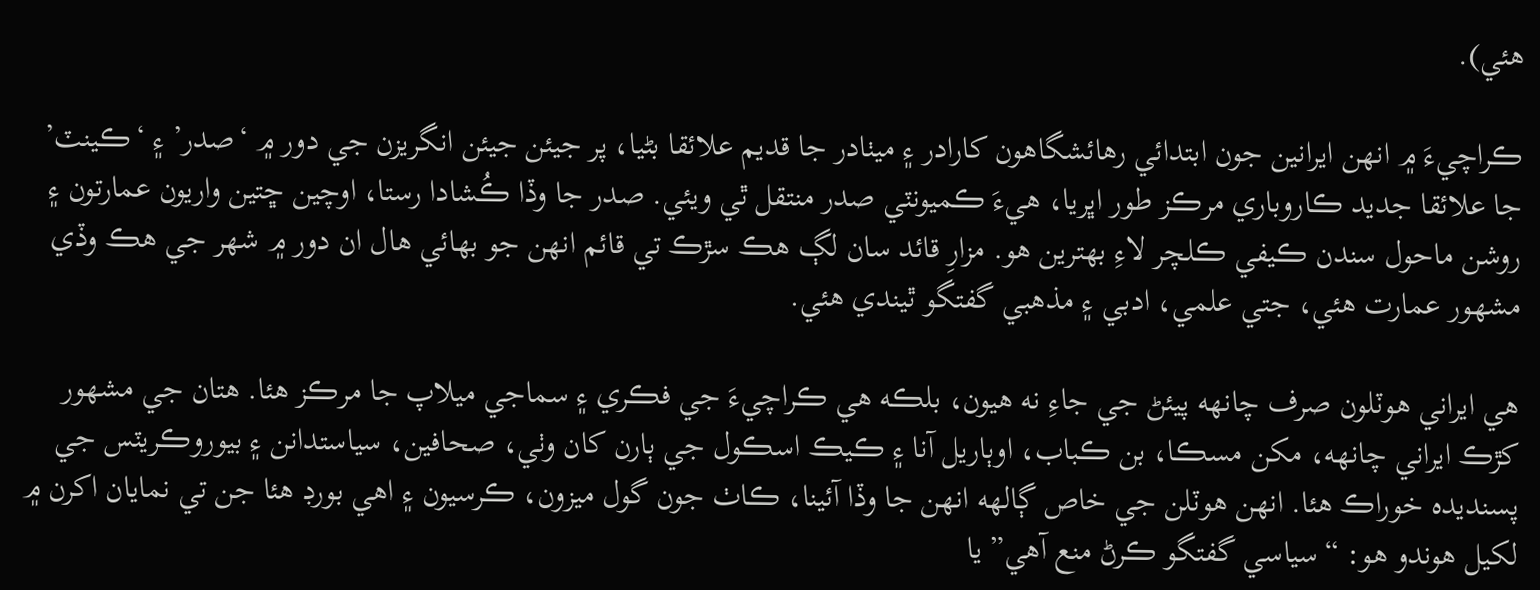هئي).

ڪراچيءَ ۾ انهن ايرانين جون ابتدائي رهائشگاهون کارادر ۽ ميٺادر جا قديم علائقا بڻيا، پر جيئن جيئن انگريزن جي دور ۾ ‘صدر’ ۽ ‘ڪينٽ’ جا علائقا جديد ڪاروباري مرڪز طور اڀريا، هيءَ ڪميونٽي صدر منتقل ٿي ويئي. صدر جا وڏا ڪُشادا رستا، اوچين ڇتين واريون عمارتون ۽ روشن ماحول سندن ڪيفي ڪلچر لاءِ بهترين هو. مزارِ قائد سان لڳ هڪ سڙڪ تي قائم انھن جو بھائي هال ان دور ۾ شهر جي هڪ وڏي مشهور عمارت ھئي، جتي علمي، ادبي ۽ مذهبي گفتگو ٿيندي هئي.

هي ايراني هوٽلون صرف چانهه پيئڻ جي جاءِ نه هيون، بلڪه هي ڪراچيءَ جي فڪري ۽ سماجي ميلاپ جا مرڪز هئا. هتان جي مشهور کڙڪ ايراني چانهه، مکن مسڪا، بن ڪباب، اوٻاريل آنا ۽ ڪيڪ اسڪول جي ٻارن کان وٺي، صحافين، سياستدانن ۽ بيوروڪريٽس جي پسنديده خوراڪ هئا. انهن هوٽلن جي خاص ڳالهه انهن جا وڏا آئينا، ڪاٺ جون گول ميزون، ڪرسيون ۽ اهي بورڊ هئا جن تي نمايان اکرن ۾ لکيل هوندو هو: “سياسي گفتگو ڪرڻ منع آهي” يا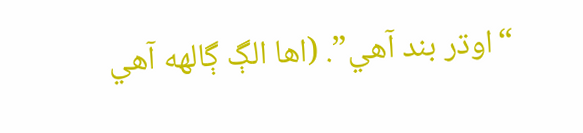“اوڌر بند آهي”. (اها الڳ ڳالهه آهي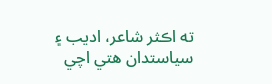ته اڪثر شاعر، اديب ۽ سياستدان هتي اچي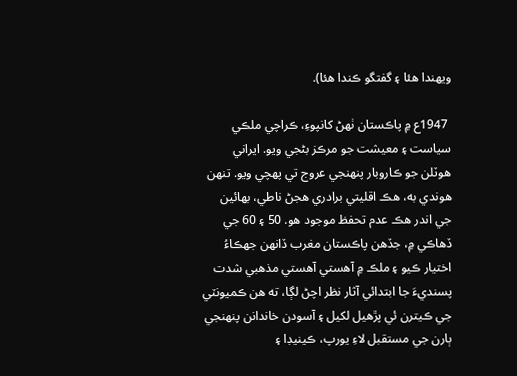ويهندا هئا ۽ گفتگو ڪندا هئا).

 1947ع ۾ پاڪستان ٺهڻ کانپوءِ، ڪراچي ملڪي سياست ۽ معيشت جو مرڪز بڻجي ويو. ايراني هوٽلن جو ڪاروبار پنهنجي عروج تي پهچي ويو. تنهن هوندي به، هڪ اقليتي برادري هجڻ ناطي، بھائين جي اندر هڪ عدم تحفظ موجود هو. 50 ۽ 60 جي ڏهاڪي ۾، جڏهن پاڪستان مغرب ڏانهن جھڪاءُ اختيار ڪيو ۽ ملڪ ۾ آهستي آهستي مذهبي شدت پسنديءَ جا ابتدائي آثار نظر اچڻ لڳا، ته هن ڪميونٽي جي ڪيترن ئي پڙهيل لکيل ۽ آسودن خاندانن پنهنجي ٻارن جي مستقبل لاءِ يورپ، ڪينيڊا ۽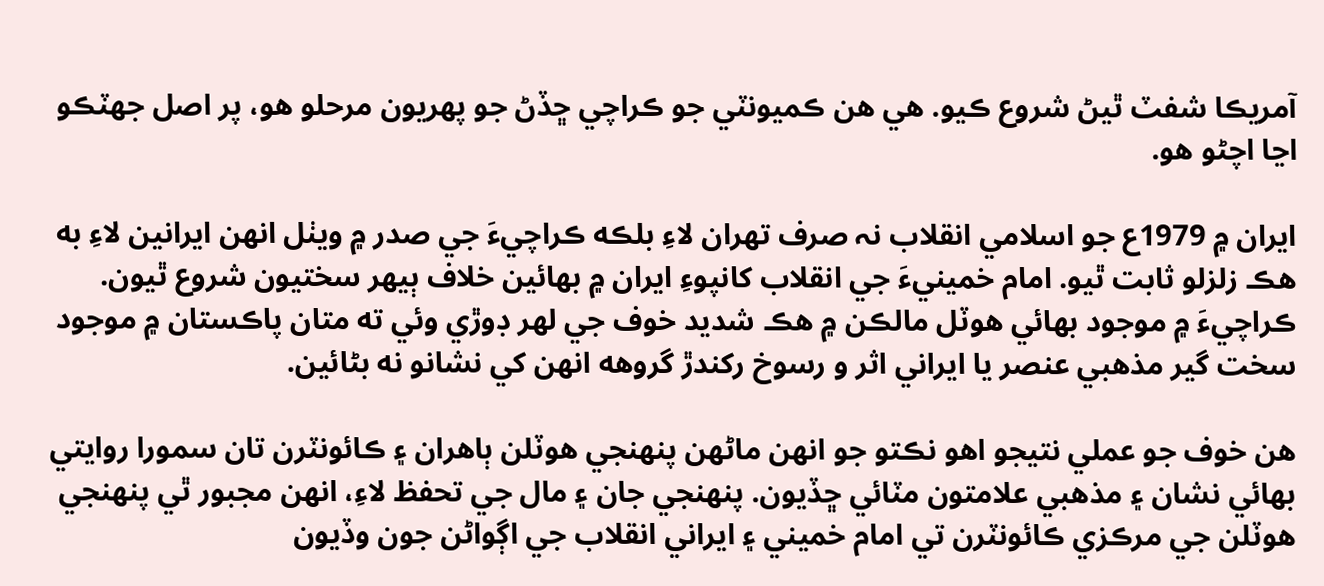آمريڪا شفٽ ٿيڻ شروع ڪيو. هي هن ڪميونٽي جو ڪراچي ڇڏڻ جو پهريون مرحلو هو، پر اصل جھٽڪو اڃا اچڻو هو.

ايران ۾ 1979ع جو اسلامي انقلاب نہ صرف تهران لاءِ بلڪه ڪراچيءَ جي صدر ۾ ويٺل انهن ايرانين لاءِ به هڪ زلزلو ثابت ٿيو. امام خمينيءَ جي انقلاب کانپوءِ ايران ۾ بھائين خلاف ٻيهر سختيون شروع ٿيون. ڪراچيءَ ۾ موجود بھائي هوٽل مالڪن ۾ هڪ شديد خوف جي لهر ڊوڙي وئي ته متان پاڪستان ۾ موجود سخت گير مذهبي عنصر يا ايراني اثر و رسوخ رکندڙ گروهه انهن کي نشانو نه بڻائين.

هن خوف جو عملي نتيجو اهو نڪتو جو انهن ماڻهن پنهنجي هوٽلن ٻاھران ۽ ڪائونٽرن تان سمورا روايتي بھائي نشان ۽ مذهبي علامتون مٽائي ڇڏيون. پنهنجي جان ۽ مال جي تحفظ لاءِ، انهن مجبور ٿي پنهنجي هوٽلن جي مرڪزي ڪائونٽرن تي امام خميني ۽ ايراني انقلاب جي اڳواڻن جون وڏيون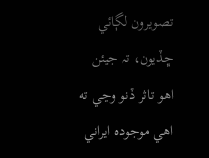تصويرون لڳائي ڇڏيون، تہ جيئن اهو تاثر ڏنو وڃي ته اهي موجوده ايراني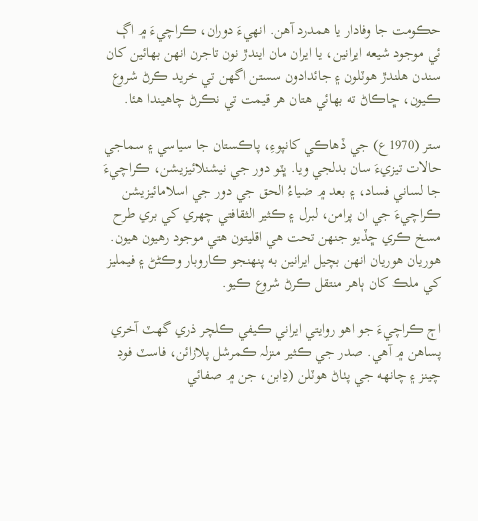حڪومت جا وفادار يا همدرد آهن. انھيءَ دوران، ڪراچيءَ ۾ اڳ ئي موجود شيعه ايرانين، يا ايران مان ايندڙ نون تاجرن انهن بھائين کان سندن هلندڙ هوٽلون ۽ جائدادون سستن اگھن تي خريد ڪرڻ شروع ڪيون، ڇاڪاڻ ته بھائي هتان هر قيمت تي نڪرڻ چاهيندا هئا.

ستر (1970ع) جي ڏهاڪي کانپوءِ، پاڪستان جا سياسي ۽ سماجي حالات تيزيءَ سان بدلجي ويا. ڀٽو دور جي نيشنلائيزيشن، ڪراچيءَ جا لساني فساد، ۽ بعد ۾ ضياءُ الحق جي دور جي اسلامائيزيشن ڪراچيءَ جي ان پرامن، لبرل ۽ ڪثير الثقافتي چهري کي بري طرح مسخ ڪري ڇڏيو جنهن تحت هي اقليتون هتي موجود رهيون هيون. ھوريان ھوريان انهن بچيل ايرانين به پنهنجو ڪاروبار وڪڻڻ ۽ فيمليز کي ملڪ کان ٻاهر منتقل ڪرڻ شروع ڪيو.

اڄ ڪراچيءَ جو اهو روايتي ايراني ڪيفي ڪلچر ذري گھٽ آخري پساھن ۾ آهي. صدر جي ڪثير منزلہ ڪمرشل پلازائن، فاسٽ فوڊ چينز ۽ چانهه جي پٺاڻ هوٽلن (ڍابن، جن ۾ صفائي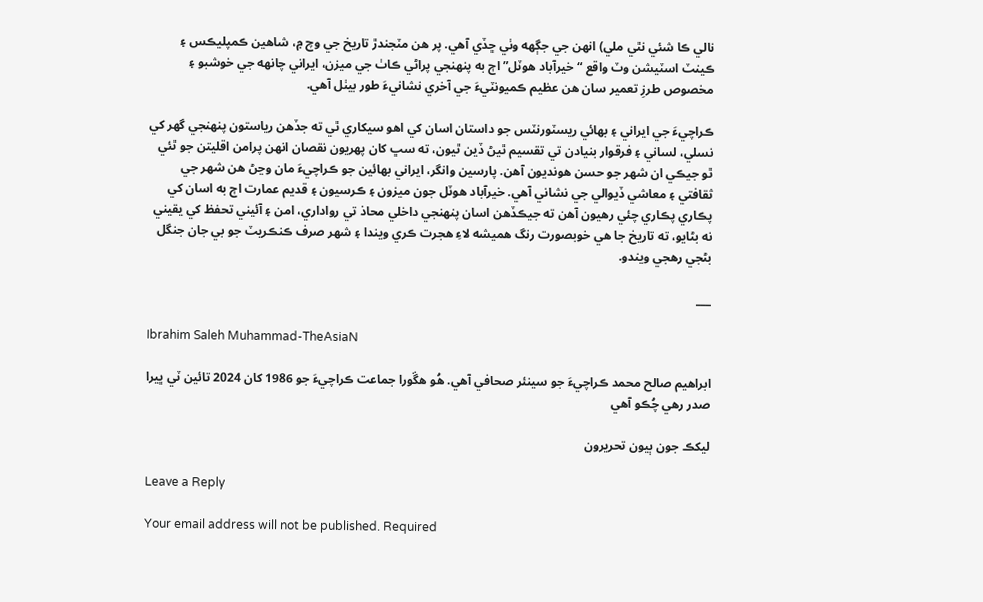نالي ڪا شئي نٿي ملي) انهن جي جڳهه وٺي ڇڏي آهي. پر هن مٽجندڙ تاريخ جي وچ ۾، شاهين ڪمپليڪس ۽ ڪينٽ اسٽيشن وٽ واقع “خيرآباد هوٽل” اڄ به پنهنجي پراڻي ڪاٺ جي ميزن، ايراني چانهه جي خوشبو ۽ مخصوص طرزِ تعمير سان هن عظيم ڪميونٽيءَ جي آخري نشانيءَ طور بيٺل آهي.

ڪراچيءَ جي ايراني ۽ بھائي ريسٽورنٽس جو داستان اسان کي اهو سيکاري ٿي ته جڏهن رياستون پنهنجي گهر کي نسلي، لساني ۽ فرقوار بنيادن تي تقسيم ٿيڻ ڏين ٿيون، ته سڀ کان پهريون نقصان انهن پرامن اقليتن جو ٿئي ٿو جيڪي ان شهر جو حسن هونديون آهن. پارسين وانگر، ايراني بھائين جو ڪراچيءَ مان وڃڻ هن شهر جي ثقافتي ۽ معاشي ڏيوالي جي نشاني آهي. خيرآباد هوٽل جون ميزون ۽ ڪرسيون ۽ قديم عمارت اڄ به اسان کي پڪاري پڪاري چئي رهيون آهن ته جيڪڏهن اسان پنهنجي داخلي محاذ تي رواداري، امن ۽ آئيني تحفظ کي يقيني نه بڻايو، ته تاريخ جا هي خوبصورت رنگ هميشه لاءِ هجرت ڪري ويندا ۽ شهر صرف ڪنڪريٽ جو بي جان جنگل بڻجي رهجي ويندو.

___

Ibrahim Saleh Muhammad-TheAsiaN

ابراھيم صالح محمد ڪراچيءَ جو سينئر صحافي آھي. ھُو ھڱورا جماعت ڪراچيءَ جو 1986 کان 2024 تائين ٽي ڀيرا  صدر رھي چُڪو آھي

ليکڪ جون ٻيون تحريرون

Leave a Reply

Your email address will not be published. Required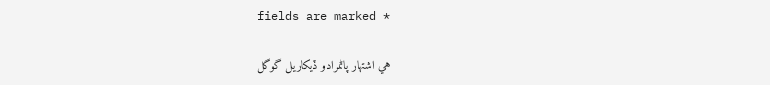fields are marked *

هي اشتهار پاڻمرادو ڏيکاريل گوگل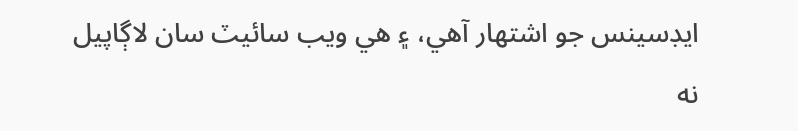ايڊسينس جو اشتهار آهي، ۽ هي ويب سائيٽ سان لاڳاپيل نه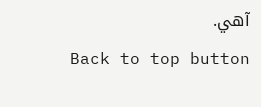آهي.
Back to top button